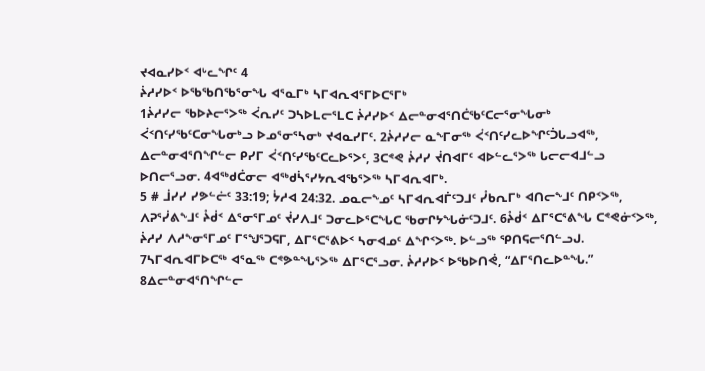ᔪᐊᓇᓯᐅᑉ ᐊᒡᓚᖏᑦ 4
ᔩᓱᓯᐅᑉ ᐅᖃᖃᑎᖃᕐᓂᖓ ᐊᕐᓇᒥᒃ ᓴᒥᐊᕆᐊᕐᒥᐅᑕᕐᒥᒃ
1ᔩᓱᓯᓕ ᖃᐅᔨᓕᕐᐳᖅ ᐹᕆᓯᑦ ᑐᓴᐅᒪᓕᕐᒪᑕ ᔩᓱᓯᐅᑉ ᐃᓕᓐᓂᐊᕐᑎᑖᖃᑦᑕᓕᕐᓂᖓᓂᒃ ᐹᑉᑎᑦᓯᖃᑦᑕᓂᖓᓂᒃᓗ ᐅᓄᕐᓂᕐᓴᓂᒃ ᔪᐊᓇᓯᒥᑦ. 2ᔩᓱᓯᓕ ᓇᖕᒥᓂᖅ ᐹᑉᑎᑦᓯᓚᐅᖏᑦᑑᒐᓗᐊᖅ, ᐃᓕᓐᓂᐊᕐᑎᖏᓪᓕ ᑭᓯᒥ ᐹᑉᑎᑦᓯᖃᑦᑕᓚᐅᕐᐳᑦ, 3ᑕᕝᕙ ᔩᓱᓯ ᔫᑎᐊᒥᑦ ᐊᐅᓪᓚᕐᐳᖅ ᒐᓕᓕᐊᒧᓪᓗ ᐅᑎᓕᕐᓗᓂ. 4ᐊᖅᑯᑖᓂᓕ ᐊᖅᑯᓵᕐᓯᔭᕆᐊᖃᕐᐳᖅ ᓴᒥᐊᕆᐊᒥᒃ.
5 # ᒨᓯᓯ ᓯᕗᓪᓖᑦ 33:19; ᔮᓱᐊ 24:32. ᓄᓇᓕᖕᓄᑦ ᓴᒥᐊᕆᐊᒦᑦᑐᒧᑦ ᓮᑲᕆᒥᒃ ᐊᑎᓕᖕᒧᑦ ᑎᑭᑉᐳᖅ, ᐱᕈᕐᓰᕕᖕᒧᑦ ᔧᑰᑉ ᐃᕐᓂᕐᒥᓄᑦ ᔫᓯᐱᒧᑦ ᑐᓂᓚᐅᕐᑕᖓᑕ ᖃᓂᒋᔭᖓᓃᑦᑐᒧᑦ. 6ᔧᑰᑉ ᐃᒥᕐᑕᕐᕕᖓ ᑕᕝᕙᓃᑉᐳᖅ, ᔩᓱᓯ ᐱᓱᖕᓂᕐᒥᓄᑦ ᒥᕐᖑᕐᑐᕋᒥ, ᐃᒥᕐᑕᕐᕕᐅᑉ ᓴᓂᐊᓄᑦ ᐃᖏᑉᐳᖅ. ᐅᓪᓗᖅ ᕿᑎᕋᓕᕐᑎᓪᓗᒍ.
7ᓴᒥᐊᕆᐊᒥᐅᑕᖅ ᐊᕐᓇᖅ ᑕᕝᕗᓐᖓᕐᐳᖅ ᐃᒥᕐᑕᕐᓗᓂ. ᔩᓱᓯᐅᑉ ᐅᖃᐅᑎᕚ, “ᐃᒥᕐᑎᓚᐅᓐᖓ.” 8ᐃᓕᓐᓂᐊᕐᑎᖏᓪᓕ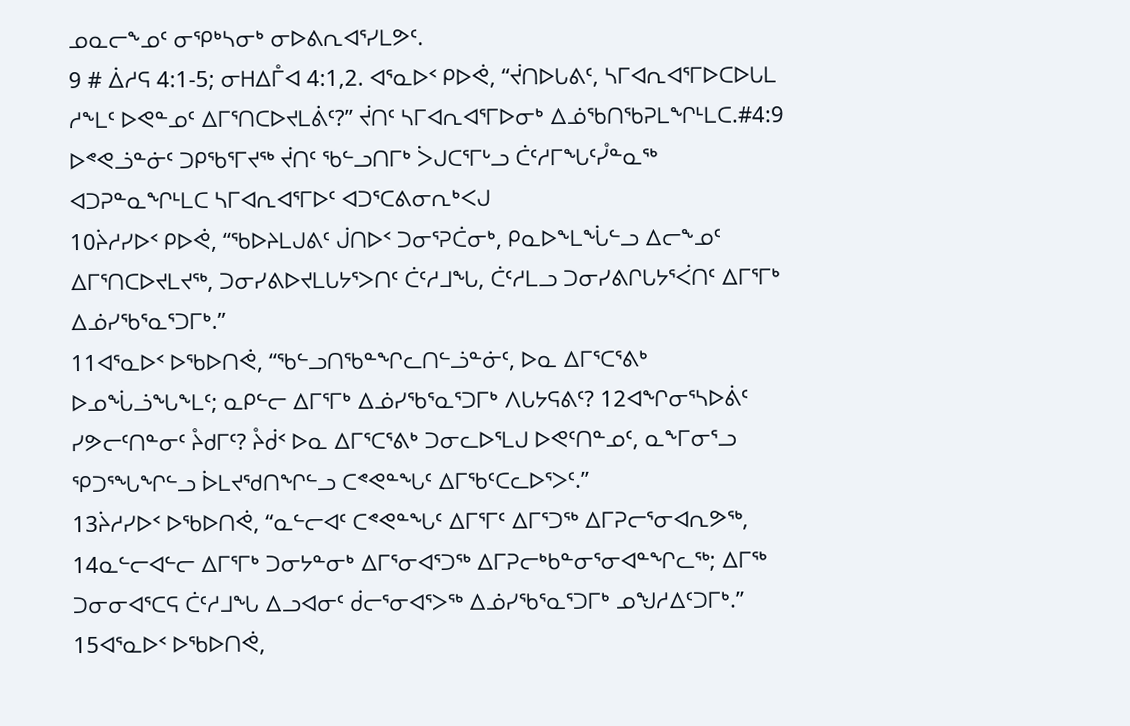ᓄᓇᓕᖕᓄᑦ ᓂᕿᒃᓴᓂᒃ ᓂᐅᕕᕆᐊᕐᓯᒪᕗᑦ.
9 # ᐄᓱᕋ 4:1-5; ᓂᕼᐃᒤᐊ 4:1,2. ᐊᕐᓇᐅᑉ ᑭᐅᕚ, “ᔫᑎᐅᒐᕕᑦ, ᓴᒥᐊᕆᐊᕐᒥᐅᑕᐅᒐᒪ ᓱᖕᒪᑦ ᐅᕙᓐᓄᑦ ᐃᒥᕐᑎᑕᐅᔪᒪᕖᑦ?” ᔫᑎᑦ ᓴᒥᐊᕆᐊᕐᒥᐅᓂᒃ ᐃᓅᖃᑎᖃᕈᒪᖏᒻᒪᑕ.#4:9 ᐅᕝᕙᓘᓐᓃᑦ ᑐᑭᖃᕐᒥᔪᖅ ᔫᑎᑦ ᖃᓪᓗᑎᒥᒃ ᐴᒍᑕᕐᒥᒡᓗ ᑖᑦᓱᒥᖓᑦᓮᓐᓇᖅ ᐊᑐᕈᓐᓇᖏᒻᒪᑕ ᓴᒥᐊᕆᐊᕐᒥᐅᑦ ᐊᑐᕐᑕᕕᓂᕆᒃᐸᒍ
10ᔩᓱᓯᐅᑉ ᑭᐅᕚ, “ᖃᐅᔨᒪᒍᕕᑦ ᒎᑎᐅᑉ ᑐᓂᕐᕈᑖᓂᒃ, ᑭᓇᐅᖕᒪᖔᓪᓗ ᐃᓕᖕᓄᑦ ᐃᒥᕐᑎᑕᐅᔪᒪᔪᖅ, ᑐᓂᓯᕕᐅᔪᒪᒐᔭᕐᐳᑎᑦ ᑖᑦᓱᒧᖓ, ᑖᑦᓱᒪᓗ ᑐᓂᓯᕕᒋᒐᔭᕐᐹᑎᑦ ᐃᒥᕐᒥᒃ ᐃᓅᓯᖃᕐᓇᕐᑐᒥᒃ.”
11ᐊᕐᓇᐅᑉ ᐅᖃᐅᑎᕚ, “ᖃᓪᓗᑎᖃᓐᖏᓚᑎᓪᓘᓐᓃᑦ, ᐅᓇ ᐃᒥᕐᑕᕐᕕᒃ ᐅᓄᖔᓘᖓᖕᒪᑦ; ᓇᑭᓪᓕ ᐃᒥᕐᒥᒃ ᐃᓅᓯᖃᕐᓇᕐᑐᒥᒃ ᐱᒐᔭᕋᕕᑦ? 12ᐊᖏᓂᕐᓴᐅᕖᑦ ᓯᕗᓕᑦᑎᓐᓂᑦ ᔧᑯᒥᑦ? ᔧᑰᑉ ᐅᓇ ᐃᒥᕐᑕᕐᕕᒃ ᑐᓂᓚᐅᕐᒪᒍ ᐅᕙᑦᑎᓐᓄᑦ, ᓇᖕᒥᓂᕐᓗ ᕿᑐᕐᖓᖏᓪᓗ ᐆᒪᔪᖁᑎᖏᓪᓗ ᑕᕝᕙᓐᖓᑦ ᐃᒥᖃᑦᑕᓚᐅᕐᐳᑦ.”
13ᔩᓱᓯᐅᑉ ᐅᖃᐅᑎᕚ, “ᓇᓪᓕᐊᑦ ᑕᕝᕙᓐᖓᑦ ᐃᒥᕐᒥᑦ ᐃᒥᕐᑐᖅ ᐃᒥᕈᓕᕐᓂᐊᕆᕗᖅ, 14ᓇᓪᓕᐊᓪᓕ ᐃᒥᕐᒥᒃ ᑐᓂᔭᓐᓂᒃ ᐃᒥᕐᓂᐊᕐᑐᖅ ᐃᒥᕈᓕᒃᑲᓐᓂᕐᓂᐊᓐᖏᓚᖅ; ᐃᒥᖅ ᑐᓂᓂᐊᕐᑕᕋ ᑖᑦᓱᒧᖓ ᐃᓗᐊᓂᑦ ᑰᓕᕐᓂᐊᕐᐳᖅ ᐃᓅᓯᖃᕐᓇᕐᑐᒥᒃ ᓄᖑᓱᐃᑦᑐᒥᒃ.”
15ᐊᕐᓇᐅᑉ ᐅᖃᐅᑎᕚ,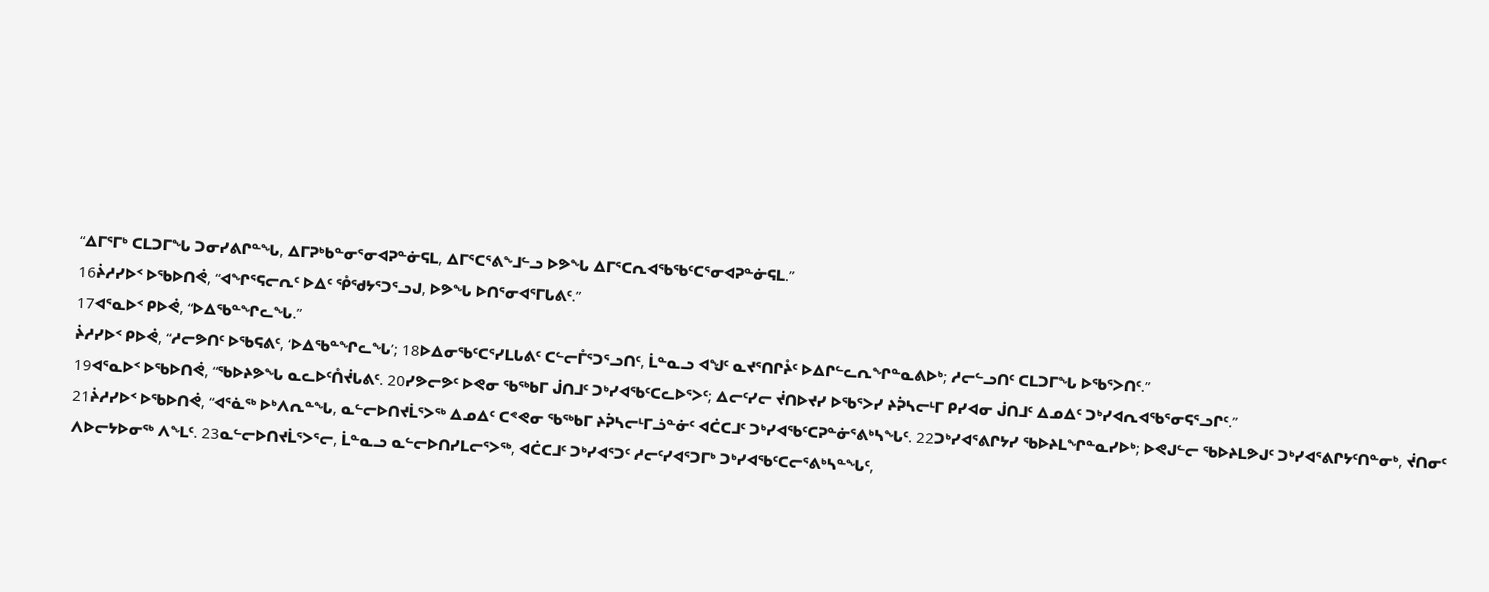“ᐃᒥᕐᒥᒃ ᑕᒪᑐᒥᖓ ᑐᓂᓯᕕᒋᓐᖓ, ᐃᒥᕈᒃᑲᓐᓂᕐᓂᐊᕈᓐᓃᕋᒪ, ᐃᒥᕐᑕᕐᕕᖕᒧᓪᓗ ᐅᕗᖓ ᐃᒥᕐᑕᕆᐊᖃᖃᑦᑕᕐᓂᐊᕈᓐᓃᕋᒪ.”
16ᔩᓱᓯᐅᑉ ᐅᖃᐅᑎᕚ, “ᐊᖏᕐᕋᓕᕆᑦ ᐅᐃᑦ ᕾᖁᔭᕐᑐᕐᓗᒍ, ᐅᕗᖓ ᐅᑎᕐᓂᐊᕐᒥᒐᕕᑦ.”
17ᐊᕐᓇᐅᑉ ᑭᐅᕚ, “ᐅᐃᖃᓐᖏᓚᖓ.”
ᔩᓱᓯᐅᑉ ᑭᐅᕚ, “ᓱᓕᕗᑎᑦ ᐅᖃᕋᕕᑦ, ‘ᐅᐃᖃᓐᖏᓚᖓ’; 18ᐅᐃᓂᖃᑦᑕᕐᓯᒪᒐᕕᑦ ᑕᓪᓕᒤᕐᑐᕐᓗᑎᑦ, ᒫᓐᓇᓗ ᐊᖑᑦ ᓇᔪᕐᑎᒋᔧᑦ ᐅᐃᒋᓪᓚᕆᖏᓐᓇᕕᐅᒃ; ᓱᓕᓪᓗᑎᑦ ᑕᒪᑐᒥᖓ ᐅᖃᕐᐳᑎᑦ.”
19ᐊᕐᓇᐅᑉ ᐅᖃᐅᑎᕚ, “ᖃᐅᔨᕗᖓ ᓇᓚᐅᑦᑍᔫᒐᕕᑦ. 20ᓯᕗᓕᕗᑦ ᐅᕙᓂ ᖃᖅᑲᒥ ᒎᑎᒧᑦ ᑐᒃᓯᐊᖃᑦᑕᓚᐅᕐᐳᑦ; ᐃᓕᑦᓯᓕ ᔫᑎᐅᔪᓯ ᐅᖃᕐᐳᓯ ᔨᕉᓴᓕᒻᒥ ᑭᓯᐊᓂ ᒎᑎᒧᑦ ᐃᓄᐃᑦ ᑐᒃᓯᐊᕆᐊᖃᕐᓂᕋᕐᓗᒋᑦ.”
21ᔩᓱᓯᐅᑉ ᐅᖃᐅᑎᕚ, “ᐊᕐᓈᖅ ᐅᒃᐱᕆᓐᖓ, ᓇᓪᓕᐅᑎᔪᒫᕐᐳᖅ ᐃᓄᐃᑦ ᑕᕝᕙᓂ ᖃᖅᑲᒥ ᔨᕉᓴᓕᒻᒥᓘᓐᓃᑦ ᐊᑖᑕᒧᑦ ᑐᒃᓯᐊᖃᑦᑕᕈᓐᓃᕐᕕᒃᓴᖓᑦ. 22ᑐᒃᓯᐊᕐᕕᒋᔭᓯ ᖃᐅᔨᒪᖏᓐᓇᓯᐅᒃ; ᐅᕙᒍᓪᓕ ᖃᐅᔨᒪᕗᒍᑦ ᑐᒃᓯᐊᕐᕕᒋᔭᑦᑎᓐᓂᒃ, ᔫᑎᓂᑦ ᐱᐅᓕᔭᐅᓂᖅ ᐱᖕᒪᑦ. 23ᓇᓪᓕᐅᑎᔪᒫᕐᐳᕐᓕ, ᒫᓐᓇᓗ ᓇᓪᓕᐅᑎᓯᒪᓕᕐᐳᖅ, ᐊᑖᑕᒧᑦ ᑐᒃᓯᐊᕐᑐᑦ ᓱᓕᑦᓯᐊᕐᑐᒥᒃ ᑐᒃᓯᐊᖃᑦᑕᓕᕐᕕᒃᓴᓐᖓᑦ,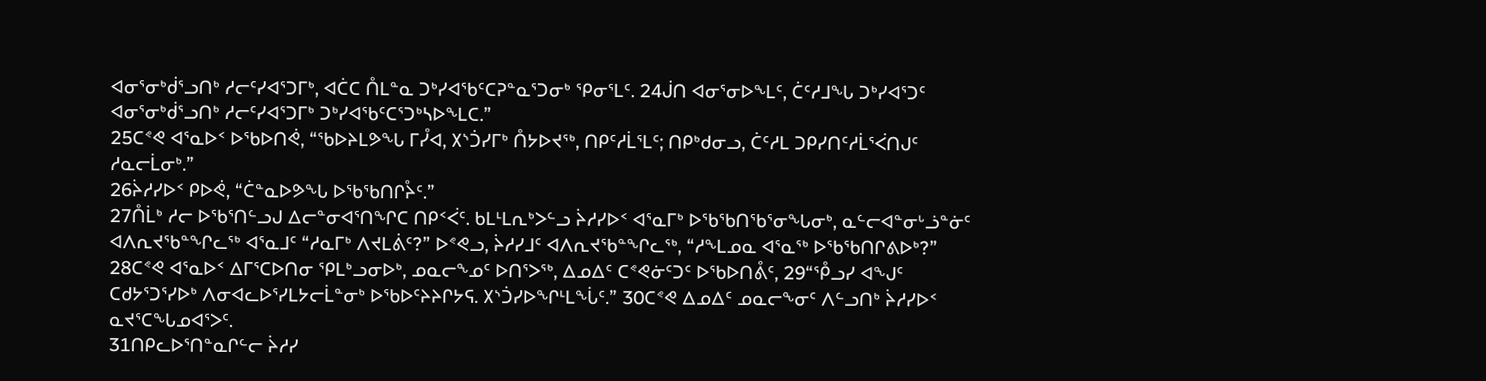ᐊᓂᕐᓂᒃᑰᕐᓗᑎᒃ ᓱᓕᑦᓯᐊᕐᑐᒥᒃ, ᐊᑖᑕ ᑍᒪᓐᓇ ᑐᒃᓯᐊᖃᑦᑕᕈᓐᓇᕐᑐᓂᒃ ᕿᓂᕐᒪᑦ. 24ᒎᑎ ᐊᓂᕐᓂᐅᖕᒪᑦ, ᑖᑦᓱᒧᖓ ᑐᒃᓯᐊᕐᑐᑦ ᐊᓂᕐᓂᒃᑰᕐᓗᑎᒃ ᓱᓕᑦᓯᐊᕐᑐᒥᒃ ᑐᒃᓯᐊᖃᑦᑕᕐᑐᒃᓴᐅᖕᒪᑕ.”
25ᑕᕝᕙ ᐊᕐᓇᐅᑉ ᐅᖃᐅᑎᕚ, “ᖃᐅᔨᒪᕗᖓ ᒥᓮᐊ, ᙭ᔅᑑᓯᒥᒃ ᑍᔭᐅᔪᖅ, ᑎᑭᑦᓱᒫᕐᒪᑦ; ᑎᑭᒃᑯᓂᓗ, ᑖᑦᓱᒪ ᑐᑭᓯᑎᑦᓱᒫᕐᐹᑎᒍᑦ ᓱᓇᓕᒫᓂᒃ.”
26ᔩᓱᓯᐅᑉ ᑭᐅᕚ, “ᑖᓐᓇᐅᕗᖓ ᐅᖃᖃᑎᒋᔧᑦ.”
27ᑍᒫᒃ ᓱᓕ ᐅᖃᕐᑎᓪᓗᒍ ᐃᓕᓐᓂᐊᕐᑎᖏᑕ ᑎᑭᑉᐹᑦ. ᑲᒪᒻᒪᕆᒃᐳᓪᓗ ᔩᓱᓯᐅᑉ ᐊᕐᓇᒥᒃ ᐅᖃᖃᑎᖃᕐᓂᖓᓂᒃ, ᓇᓪᓕᐊᓐᓂᒡᓘᓐᓃᑦ ᐊᐱᕆᔪᖃᓐᖏᓚᖅ ᐊᕐᓇᒧᑦ “ᓱᓇᒥᒃ ᐱᔪᒪᕖᑦ?” ᐅᕝᕙᓗ, ᔩᓱᓯᒧᑦ ᐊᐱᕆᔪᖃᓐᖏᓚᖅ, “ᓱᖕᒪᓄᓇ ᐊᕐᓇᖅ ᐅᖃᖃᑎᒋᕕᐅᒃ?”
28ᑕᕝᕙ ᐊᕐᓇᐅᑉ ᐃᒥᕐᑕᐅᑎᓂ ᕿᒪᒃᓗᓂᐅᒃ, ᓄᓇᓕᖕᓄᑦ ᐅᑎᕐᐳᖅ, ᐃᓄᐃᑦ ᑕᕝᕙᓃᑦᑐᑦ ᐅᖃᐅᑎᕔᑦ, 29“ᕾᓗᓯ ᐊᖑᑦ ᑕᑯᔭᕐᑐᕐᓯᐅᒃ ᐱᓂᐊᓚᐅᕐᓯᒪᔭᓕᒫᓐᓂᒃ ᐅᖃᐅᑦᔨᔨᒋᔭᕋ. ᙭ᔅᑑᓯᐅᖏᒻᒪᖔᑦ.” 30ᑕᕝᕙ ᐃᓄᐃᑦ ᓄᓇᓕᖕᓂᑦ ᐱᓪᓗᑎᒃ ᔩᓱᓯᐅᑉ ᓇᔪᕐᑕᖓᓄᐊᕐᐳᑦ.
31ᑎᑭᓚᐅᕐᑎᓐᓇᒋᓪᓕ ᔩᓱᓯ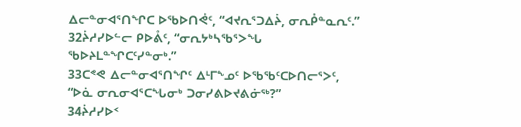ᐃᓕᓐᓂᐊᕐᑎᖏᑕ ᐅᖃᐅᑎᕚᑦ, “ᐊᔪᕆᕐᑐᐃᔩ, ᓂᕆᑬᓐᓇᕆᑦ.”
32ᔩᓱᓯᐅᓪᓕ ᑭᐅᕔᑦ, “ᓂᕆᔭᒃᓴᖃᕐᐳᖓ ᖃᐅᔨᒪᓐᖏᑕᑦᓯᓐᓂᒃ.”
33ᑕᕝᕙ ᐃᓕᓐᓂᐊᕐᑎᖏᑦ ᐃᒻᒥᖕᓄᑦ ᐅᖃᖃᑦᑕᐅᑎᓕᕐᐳᑦ, “ᐅᓈ ᓂᕆᓂᐊᕐᑕᖓᓂᒃ ᑐᓂᓯᕕᐅᔪᕕᓃᖅ?”
34ᔩᓱᓯᐅᑉ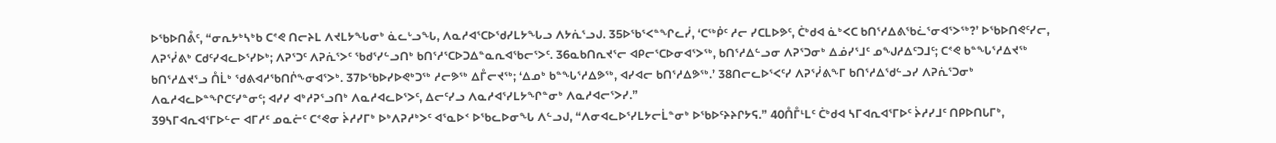ᐅᖃᐅᑎᕔᑦ, “ᓂᕆᔭᒃᓴᒃᑲ ᑕᕝᕙ ᑎᓕᔨᒪ ᐱᔪᒪᔭᖓᓂᒃ ᓈᓚᒡᓗᖓ, ᐱᓇᓱᐊᕐᑕᐅᖁᓯᒪᔭᖓᓗ ᐱᔭᕇᕐᓗᒍ. 35ᐅᖃᕐᐸᓐᖏᓚᓰ, ‘ᑕᖅᑮᑦ ᓱᓕ ᓯᑕᒪᐅᕗᑦ, ᑖᒃᑯᐊ ᓈᒃᐸᑕ ᑲᑎᕐᓱᐃᕕᖃᓛᕐᓂᐊᕐᐳᖅ?’ ᐅᖃᐅᑎᕙᑦᓯᓕ, ᐱᕈᕐᓰᕕᒃ ᑕᑯᑦᓯᐊᓚᐅᕐᓯᐅᒃ; ᐱᕈᕐᑐᑦ ᐱᕈᕇᕐᐳᑦ ᖃᑯᕐᓯᓪᓗᑎᒃ ᑲᑎᕐᓱᕐᑕᐅᑐᐃᓐᓇᕆᐊᖃᓕᕐᐳᑦ. 36ᓇᑲᑎᕆᔪᕐᓕ ᐊᑭᓕᕐᑕᐅᓂᐊᕐᐳᖅ, ᑲᑎᕐᓱᐃᓪᓗᓂ ᐱᕈᕐᑐᓂᒃ ᐃᓅᓯᕐᒧᑦ ᓄᖑᓱᐃᑦᑐᒧᑦ; ᑕᕝᕙ ᑲᓐᖓᕐᓱᐃᔪᖅ ᑲᑎᕐᓱᐃᔪᕐᓗ ᑍᒫᒃ ᖁᕕᐊᓱᖃᑎᒌᖕᓂᐊᕐᐳᒃ. 37ᐅᖃᐅᓯᐅᕙᒃᑐᖅ ᓱᓕᕗᖅ ᐃᒤᓕᔪᖅ; ‘ᐃᓄᒃ ᑲᓐᖓᕐᓱᐃᕗᖅ, ᐊᓯᐊᓕ ᑲᑎᕐᓱᐃᕗᖅ.’ 38ᑎᓕᓚᐅᕐᐸᑦᓯ ᐱᕈᕐᓰᕕᖕᒥ ᑲᑎᕐᓱᐃᖁᓪᓗᓯ ᐱᕈᕇᕐᑐᓂᒃ ᐱᓇᓱᐊᓚᐅᓐᖏᑕᑦᓯᓐᓂᑦ; ᐊᓯᓯ ᐊᒃᓱᕈᕐᓗᑎᒃ ᐱᓇᓱᐊᓚᐅᕐᐳᑦ, ᐃᓕᑦᓯᓗ ᐱᓇᓱᐊᕐᓯᒪᔭᖏᓐᓂᒃ ᐱᓇᓱᐊᓕᕐᐳᓯ.”
39ᓴᒥᐊᕆᐊᕐᒥᐅᓪᓕ ᐊᒥᓱᑦ ᓄᓇᓖᑦ ᑕᕝᕙᓂ ᔩᓱᓯᒥᒃ ᐅᒃᐱᕈᓱᒃᐳᑦ ᐊᕐᓇᐅᑉ ᐅᖃᓚᐅᓂᖓ ᐱᓪᓗᒍ, “ᐱᓂᐊᓚᐅᕐᓯᒪᔭᓕᒫᓐᓂᒃ ᐅᖃᐅᑦᔨᔨᒋᔭᕋ.” 40ᑍᒤᒻᒪᑦ ᑖᒃᑯᐊ ᓴᒥᐊᕆᐊᕐᒥᐅᑦ ᔩᓱᓯᒧᑦ ᑎᑭᐅᑎᒐᒥᒃ,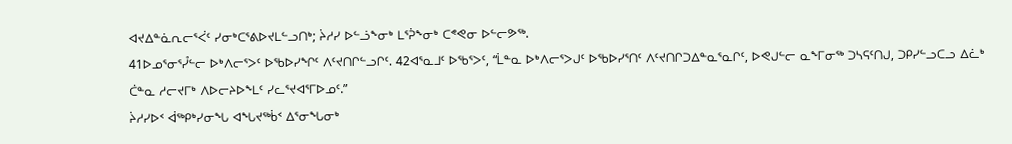ᐊᔪᐃᓐᓈᕆᓕᕐᐹᑦ ᓯᓂᒃᑕᕐᕕᐅᔪᒪᓪᓗᑎᒃ; ᔩᓱᓯ ᐅᓪᓘᖕᓂᒃ ᒪᕐᕉᖕᓂᒃ ᑕᕝᕙᓂ ᐅᓪᓕᕗᖅ.
41ᐅᓄᕐᓂᕐᓮᓪᓕ ᐅᒃᐱᓕᕐᐳᑦ ᐅᖃᐅᓯᖏᑦ ᐱᑦᔪᑎᒋᓪᓗᒋᑦ. 42ᐊᕐᓇᒧᑦ ᐅᖃᕐᐳᑦ, “ᒫᓐᓇ ᐅᒃᐱᓕᕐᐳᒍᑦ ᐅᖃᐅᓯᕐᑎᑦ ᐱᑦᔪᑎᒋᑐᐃᓐᓇᕐᓇᒋᑦ, ᐅᕙᒍᓪᓕ ᓇᖕᒥᓂᖅ ᑐᓴᕋᑦᑎᒍ, ᑐᑭᓯᓪᓗᑕᓗ ᐃᓛᒃ ᑖᓐᓇ ᓱᓕᔪᒥᒃ ᐱᐅᓕᔨᐅᖕᒪᑦ ᓯᓚᕐᔪᐊᕐᒥᐅᓄᑦ.”
ᔩᓱᓯᐅᑉ ᐋᖅᑭᒃᓯᓂᖓ ᐊᖓᔪᖅᑳᑉ ᐃᕐᓂᖓᓂᒃ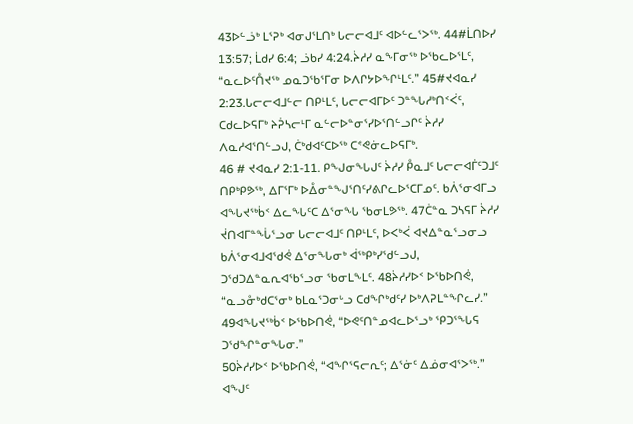43ᐅᓪᓘᒃ ᒪᕐᕈᒃ ᐊᓂᒍᕐᒪᑎᒃ ᒐᓕᓕᐊᒧᑦ ᐊᐅᓪᓚᕐᐳᖅ. 44#ᒫᑎᐅᓯ 13:57; ᒫᑯᓯ 6:4; ᓘᑲᓯ 4:24.ᔩᓱᓯ ᓇᖕᒥᓂᖅ ᐅᖃᓚᐅᕐᒪᑦ, “ᓇᓚᐅᑦᑍᔪᖅ ᓄᓇᑐᖃᕐᒥᓂ ᐅᐱᒋᔭᐅᖏᒻᒪᑦ.” 45#ᔪᐊᓇᓯ 2:23.ᒐᓕᓕᐊᒧᓪᓕ ᑎᑭᒻᒪᑦ, ᒐᓕᓕᐊᒥᐅᑦ ᑐᓐᖓᓱᒃᑎᑉᐹᑦ, ᑕᑯᓚᐅᕋᒥᒃ ᔨᕉᓴᓕᒻᒥ ᓇᓪᓕᐅᓐᓂᕐᓯᐅᕐᑎᓪᓗᒋᑦ ᔩᓱᓯ ᐱᓇᓱᐊᕐᑎᓪᓗᒍ, ᑖᒃᑯᐊᑦᑕᐅᖅ ᑕᕝᕙᓃᓚᐅᕋᒥᒃ.
46 # ᔪᐊᓇᓯ 2:1-11. ᑭᖑᓂᖓᒍᑦ ᔩᓱᓯ ᑬᓇᒧᑦ ᒐᓕᓕᐊᒦᑦᑐᒧᑦ ᑎᑭᒃᑭᕗᖅ, ᐃᒥᕐᒥᒃ ᐅᐂᓂᓐᖑᕐᑎᑦᓯᕕᒋᓚᐅᕐᑕᒥᓄᑦ. ᑲᐲᕐᓂᐊᒥᓗ ᐊᖓᔪᖅᑳᑉ ᐃᓚᖓᑦᑕ ᐃᕐᓂᖓ ᖃᓂᒪᕗᖅ. 47ᑖᓐᓇ ᑐᓴᕋᒥ ᔩᓱᓯ ᔫᑎᐊᒥᓐᖔᕐᓗᓂ ᒐᓕᓕᐊᒧᑦ ᑎᑭᒻᒪᑦ, ᐅᐸᒃᐹ ᐊᔪᐃᓐᓇᕐᓗᓂᓗ ᑲᐲᕐᓂᐊᒧᐊᖁᕚ ᐃᕐᓂᖓᓂᒃ ᐋᖅᑭᒃᓯᖁᓪᓗᒍ, ᑐᖁᑐᐃᓐᓇᕆᐊᖃᕐᓗᓂ ᖃᓂᒪᖕᒪᑦ. 48ᔩᓱᓯᐅᑉ ᐅᖃᐅᑎᕚ, “ᓇᓗᓁᒃᑯᑕᕐᓂᒃ ᑲᒪᓇᕐᑐᓂᒡᓗ ᑕᑯᖏᒃᑯᑦᓯ ᐅᒃᐱᕈᒪᓐᖏᓚᓯ.”
49ᐊᖓᔪᖅᑳᑉ ᐅᖃᐅᑎᕚ, “ᐅᕙᑦᑎᓐᓄᐊᓚᐅᕐᓗᒃ ᕿᑐᕐᖓᕋ ᑐᖁᖏᓐᓂᖓᓂ.”
50ᔩᓱᓯᐅᑉ ᐅᖃᐅᑎᕚ, “ᐊᖏᕐᕋᓕᕆᑦ; ᐃᕐᓃᑦ ᐃᓅᓂᐊᕐᐳᖅ.”
ᐊᖑᑦ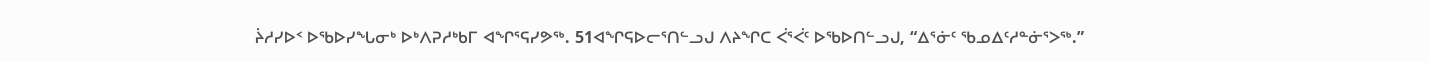ᔩᓱᓯᐅᑉ ᐅᖃᐅᓯᖓᓂᒃ ᐅᒃᐱᕈᓱᒃᑲᒥ ᐊᖏᕐᕋᓯᕗᖅ. 51ᐊᖏᕋᐅᓕᕐᑎᓪᓗᒍ ᐱᔨᖏᑕ ᐹᕐᐹᑦ ᐅᖃᐅᑎᓪᓗᒍ, “ᐃᕐᓃᑦ ᖃᓄᐃᑦᓱᓐᓃᕐᐳᖅ.”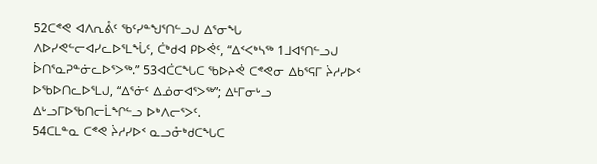52ᑕᕝᕙ ᐊᐱᕆᕔᑦ ᖃᑦᓯᓐᖑᕐᑎᓪᓗᒍ ᐃᕐᓂᖓ ᐱᐅᓯᕙᓪᓕᐊᓯᓚᐅᕐᒪᖔᑦ, ᑖᒃᑯᐊ ᑭᐅᕚᑦ, “ᐃᑉᐸᒃᓴᖅ 1ᒧᐊᕐᑎᓪᓗᒍ ᐆᑎᕐᓇᕈᓐᓃᓚᐅᕐᐳᖅ.” 53ᐊᑖᑕᖓᑕ ᖃᐅᔨᕚ ᑕᕝᕙᓂ ᐃᑲᕐᕋᒥ ᔩᓱᓯᐅᑉ ᐅᖃᐅᑎᓚᐅᕐᒪᒍ, “ᐃᕐᓃᑦ ᐃᓅᓂᐊᕐᐳᖅ”; ᐃᒻᒥᓂᒡᓗ ᐃᒡᓗᒥᐅᖃᑎᓕᒫᖏᓪᓗ ᐅᒃᐱᓕᕐᐳᑦ.
54ᑕᒪᓐᓇ ᑕᕝᕙ ᔩᓱᓯᐅᑉ ᓇᓗᓁᒃᑯᑕᖓᑕ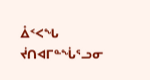ᐂᑉᐸᖓ ᔫᑎᐊᒥᓐᖔᕐᓗᓂ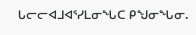ᒐᓕᓕᐊᒧᐊᕐᓯᒪᓂᖓᑕ ᑭᖑᓂᖓᓂ.